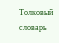Толковый словарь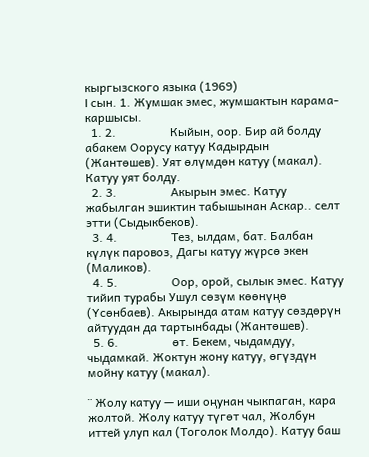кыргызского языка (1969)
I сын. 1. Жумшак эмес, жумшактын карама-каршысы.
  1. 2.                  Кыйын, оор. Бир ай болду абакем Оорусу катуу Кадырдын (Жантөшев). Уят өлүмдөн катуу (макал). Катуу уят болду.
  2. 3.                  Акырын эмес. Катуу жабылган эшиктин табышынан Аскар.. селт этти (Сыдыкбеков).
  3. 4.                  Тез, ылдам, бат. Балбан күлүк паровоз, Дагы катуу жүрсө экен (Маликов).
  4. 5.                  Оор, орой, сылык эмес. Катуу тийип турабы Ушул сөзүм көөнүңө (Үсөнбаев). Акырында атам катуу сөздөрүн айтуудан да тартынбады (Жантөшев).
  5. 6.                  өт. Бекем, чыдамдуу, чыдамкай. Жоктун жону катуу, өгүздүн мойну катуу (макал).

¨ Жолу катуу — иши оңунан чыкпаган, кара жолтой. Жолу катуу түгөт чал, Жолбун иттей улуп кал (Тоголок Молдо). Катуу баш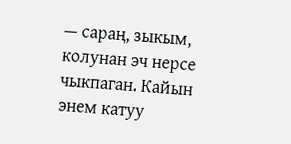— сараң, зыкым, колунан эч нерсе чыкпаган. Кайын энем катуу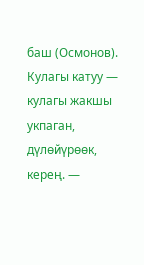баш (Осмонов). Кулагы катуу — кулагы жакшы укпаган, дүлөйүрөөк, керең. —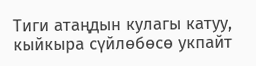Тиги атаңдын кулагы катуу, кыйкыра сүйлөбөсө укпайт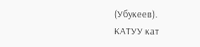(Убукеев).
КАТУУ кат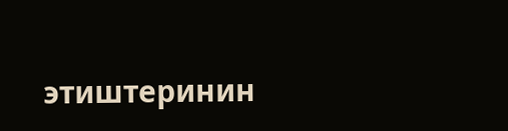этиштеринин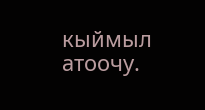кыймыл атоочу.